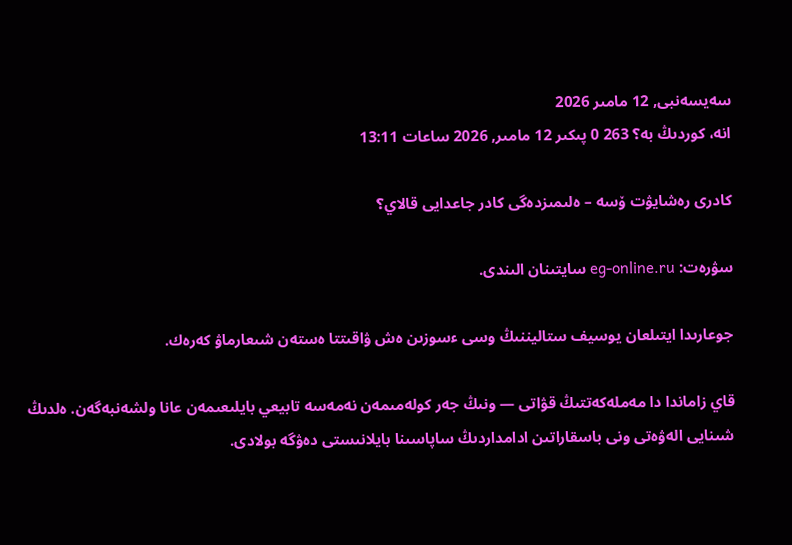سەيسەنبى, 12 مامىر 2026
انە، كوردىڭ بە؟ 263 0 پىكىر 12 مامىر, 2026 ساعات 13:11

كادرى رەشايۋت ۆسە – ەلىمىزدەگى كادر جاعدايى قالاي؟

سۋرەت: eg-online.ru سايتىنان الىندى.

جوعارىدا ايتىلعان يوسيف ستاليننىڭ وسى ءسوزىن ەش ۋاقىتتا ەستەن شىعارماۋ كەرەك.

قاي زاماندا دا مەملەكەتتىڭ قۋاتى — ونىڭ جەر كولەمىمەن نەمەسە تابيعي بايلىعىمەن عانا ولشەنبەگەن. ەلدىڭ شىنايى الەۋەتى ونى باسقاراتىن ادامداردىڭ ساپاسىنا بايلانىستى دەۋگە بولادى.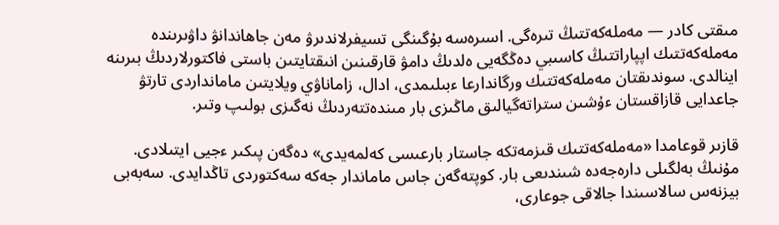مىقتى كادر — مەملەكەتتىڭ تىرەگى. اسىرەسە بۇگىنگى تسيفرلاندىرۋ مەن جاھاندانۋ داۋىرىندە مەملەكەتتىك اپپاراتتىڭ كاسىبي دەڭگەيى ەلدىڭ دامۋ قارقىنىن انىقتايتىن باستى فاكتورلاردىڭ بىرىنە اينالدى. سوندىقتان مەملەكەتتىك ورگاندارعا ءبىلىمدى، ادال، زاماناۋي ويلايتىن مامانداردى تارتۋ جاعدايى قازاقستان ءۇشىن ستراتەگيالىق ماڭىزى بار مىندەتتەردىڭ نەگىزى بولىپ وتىر.

قازىر قوعامدا «مەملەكەتتىك قىزمەتكە جاستار بارعىسى كەلمەيدى» دەگەن پىكىر ءجيى ايتىلادى. مۇنىڭ بەلگىلى دارەجەدە شىندىعى بار. كوپتەگەن جاس ماماندار جەكە سەكتوردى تاڭدايدى. سەبەبى بيزنەس سالاسىندا جالاقى جوعارى،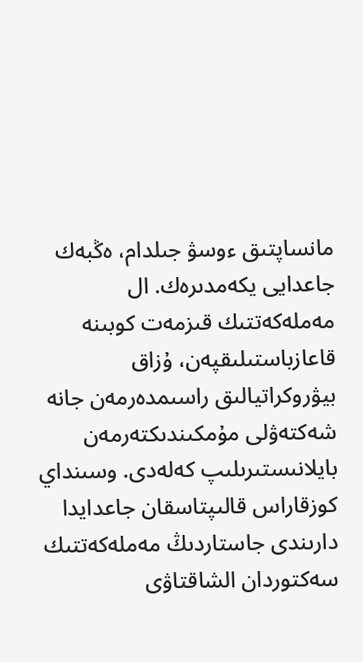مانساپتىق ءوسۋ جىلدام، ەڭبەك جاعدايى يكەمدىرەك. ال مەملەكەتتىك قىزمەت كوبىنە قاعازباستىلىقپەن، ۇزاق بيۋروكراتيالىق راسىمدەرمەن جانە شەكتەۋلى مۇمكىندىكتەرمەن بايلانىستىرىلىپ كەلەدى. وسىنداي كوزقاراس قالىپتاسقان جاعدايدا دارىندى جاستاردىڭ مەملەكەتتىك سەكتوردان الشاقتاۋى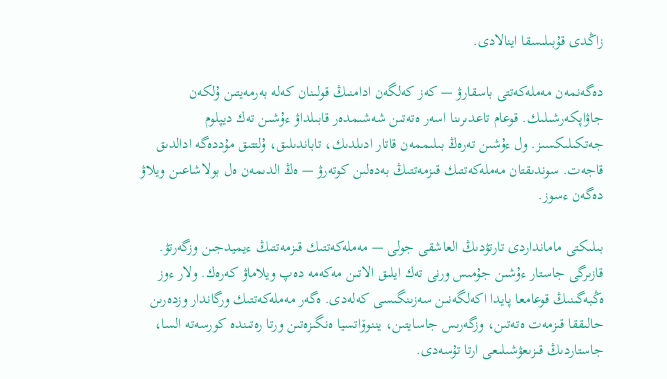زاڭدى قۇبىلىسقا اينالادى.

دەگەنمەن مەملەكەتتى باسقارۋ — كەز كەلگەن ادامنىڭ قولىنان كەلە بەرمەيتىن ۇلكەن جاۋاپكەرشىلىك. قوعام تاعدىرىنا اسەر ەتەتىن شەشىمدەر قابىلداۋ ءۇشىن تەك ديپلوم جەتكىلىكسىز. ول ءۇشىن تەرەڭ بىلىممەن قاتار ادىلدىك، تاباندىلىق، ۇلتتىق مۇددەگە ادالدىق قاجەت. سوندىقتان مەملەكەتتىك قىزمەتتىڭ بەدەلىن كوتەرۋ — ەڭ الدىمەن ەل بولاشاعىن ويلاۋ دەگەن ءسوز.

بىلىكتى مامانداردى تارتۋدىڭ العاشقى جولى — مەملەكەتتىك قىزمەتتىڭ ءيميدجىن وزگەرتۋ. قازىرگى جاستار ءۇشىن جۇمىس ورنى تەك ايلىق الاتىن مەكەمە دەپ ويلاماۋ كەرەك. ولار ءوز ەڭبەگىنىڭ قوعامعا پايدا اكەلگەنىن سەزىنگىسى كەلەدى. ەگەر مەملەكەتتىك ورگاندار وزدەرىن حالىققا قىزمەت ەتەتىن، وزگەرىس جاسايتىن، يننوۆاتسيا ەنگىزەتىن ورتا رەتىندە كورسەتە السا، جاستاردىڭ قىزىعۋشىلىعى ارتا تۇسەدى.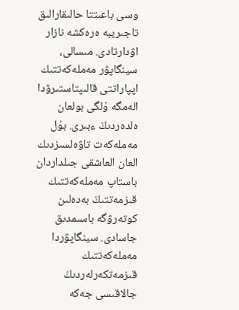وسى باعىتتا حالىقارالىق تاجىريبە ەرەكشە نازار اۋدارتادى. مىسالى، سينگاپۋر مەملەكەتتىك اپپاراتتى قالىپتاستىرۋدا الەمگە ۇلگى بولعان ەلدەردىڭ ءبىرى. بۇل مەملەكەت تاۋەلسىزدىك العان العاشقى جىلداردان باستاپ مەملەكەتتىك قىزمەتتىڭ بەدەلىن كوتەرۋگە باسىمدىق جاسادى. سينگاپۋردا مەملەكەتتىك قىزمەتكەرلەردىڭ جالاقىسى جەكە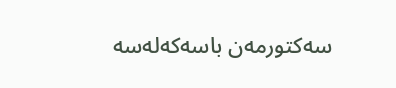سەكتورمەن باسەكەلەسە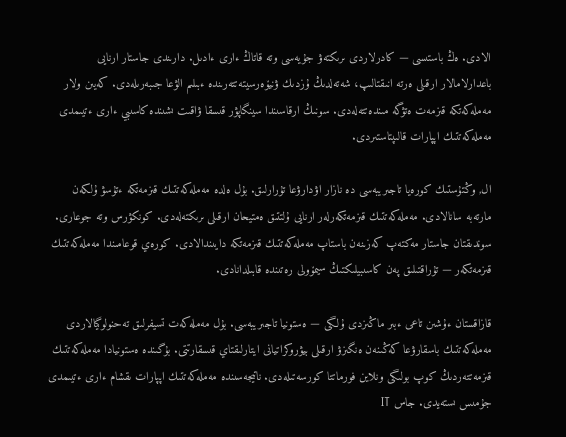الادى. ەڭ باستىسى — كادرلاردى ىرىكتەۋ جۇيەسى وتە قاتاڭ ءارى ءادىل. دارىندى جاستار ارنايى باعدارلامالار ارقىلى ەرتە انىقتالىپ، شەتەلدىڭ ۇزدىك ۋنيۆەرسيتەتتەرىندە ءبىلىم الۋعا جىبەرىلەدى. كەيىن ولار مەملەكەتكە قىزمەت ەتۋگە مىندەتتەلەدى. سونىڭ ارقاسىندا سينگاپۋر قىسقا ۋاقىت ىشىندە كاسىبي ءارى ءتيىمدى مەملەكەتتىك اپپارات قالىپتاستىردى.

ال, وڭتۇستىك كورەيا تاجىريبەسى دە نازار اۋدارۋعا تۇرارلىق. بۇل ەلدە مەملەكەتتىك قىزمەتكە ءتۇسۋ ۇلكەن مارتەبە سانالادى. مەملەكەتتىك قىزمەتكەرلەر ارنايى ۇلتتىق ەمتيحان ارقىلى ىرىكتەلەدى. كونكۋرس وتە جوعارى. سوندىقتان جاستار مەكتەپ كەزىنەن باستاپ مەملەكەتتىك قىزمەتكە دايىندالادى. كورەي قوعامىندا مەملەكەتتىك قىزمەتكەر — تۇراقتىلىق پەن كاسىبيلىكتىڭ سيمۆولى رەتىندە قابىلدانادى.

قازاقستان ءۇشىن تاعى ءبىر ماڭىزدى ۇلگى — ەستونيا تاجىريبەسى. بۇل مەملەكەت تسيفرلىق تەحنولوگيالاردى مەملەكەتتىك باسقارۋعا كەڭىنەن ەنگىزۋ ارقىلى بيۋروكراتيانى ايتارلىقتاي قىسقارتتى. بۇگىندە ەستونيادا مەملەكەتتىك قىزمەتتەردىڭ كوپ بولىگى ونلاين فورماتتا كورسەتىلەدى. ناتيجەسىندە مەملەكەتتىك اپپارات ىقشام ءارى ءتيىمدى جۇمىس ىستەيدى. جاس IT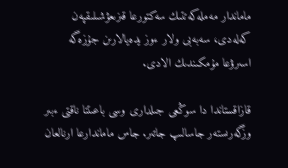ماماندار مەملەكەتتىك سەكتورعا قىزىعۋشىلىقپەن كەلەدى، سەبەبى ولار ءوز يدەيالارىن جۇزەگە اسىرۋعا مۇمكىندىك الادى.

قازاقستاندا دا سوڭعى جىلدارى وسى باعىتتا ناقتى ءبىر وزگەرىستەر جاسالىپ جاتىر. جاس ماماندارعا ارنالعان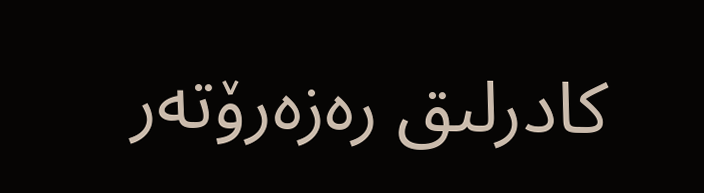كادرلىق رەزەرۆتەر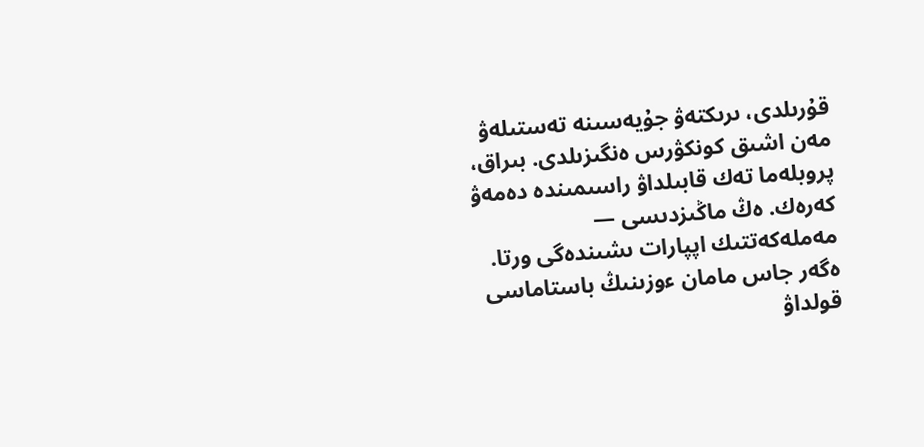قۇرىلدى، ىرىكتەۋ جۇيەسىنە تەستىلەۋ مەن اشىق كونكۋرس ەنگىزىلدى. بىراق، پروبلەما تەك قابىلداۋ راسىمىندە دەمەۋ كەرەك. ەڭ ماڭىزدىسى — مەملەكەتتىك اپپارات ىشىندەگى ورتا. ەگەر جاس مامان ءوزىنىڭ باستاماسى قولداۋ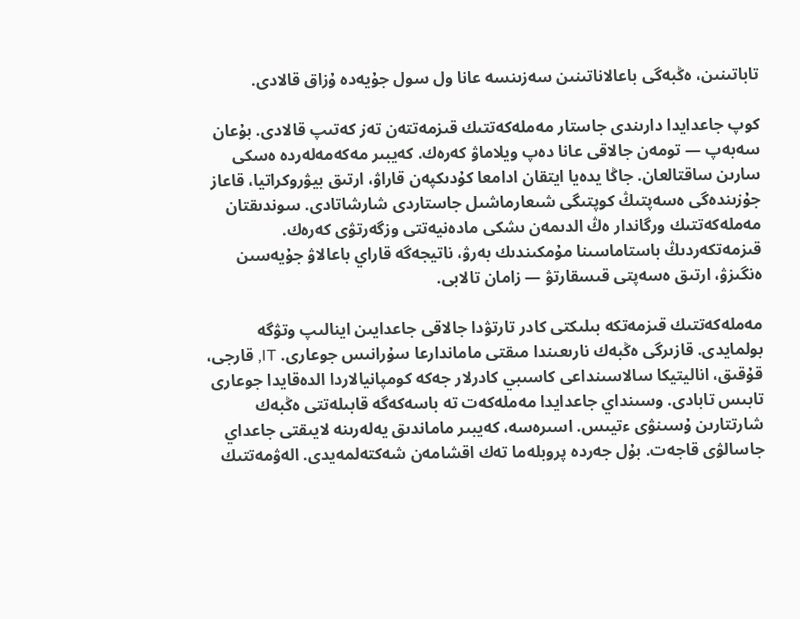تاباتىنىن، ەڭبەگى باعالاناتىنىن سەزىنسە عانا ول سول جۇيەدە ۇزاق قالادى.

كوپ جاعدايدا دارىندى جاستار مەملەكەتتىك قىزمەتتەن تەز كەتىپ قالادى. بۇعان سەبەپ — تومەن جالاقى عانا دەپ ويلاماۋ كەرەك. كەيبىر مەكەمەلەردە ەسكى سارىن ساقتالعان. جاڭا يدەيا ايتقان ادامعا كۇدىكپەن قاراۋ، ارتىق بيۋروكراتيا، قاعاز جۇزىندەگى ەسەپتىڭ كوپتىگى شىعارماشىل جاستاردى شارشاتادى. سوندىقتان مەملەكەتتىك ورگاندار ەڭ الدىمەن ىشكى مادەنيەتتى وزگەرتۋى كەرەك. قىزمەتكەردىڭ باستاماسىنا مۇمكىندىك بەرۋ، ناتيجەگە قاراي باعالاۋ جۇيەسىن ەنگىزۋ، ارتىق ەسەپتى قىسقارتۋ — زامان تالابى.

مەملەكەتتىك قىزمەتكە بىلىكتى كادر تارتۋدا جالاقى جاعدايىن اينالىپ وتۋگە بولمايدى. قازىرگى ەڭبەك نارىعىندا مىقتى ماماندارعا سۇرانىس جوعارى. IT, قارجى، قۇقىق، اناليتيكا سالاسىنداعى كاسىبي كادرلار جەكە كومپانيالاردا الدەقايدا جوعارى تابىس تابادى. وسىنداي جاعدايدا مەملەكەت تە باسەكەگە قابىلەتتى ەڭبەك شارتتارىن ۇسىنۋى ءتيىس. اسىرەسە، كەيبىر ماماندىق يەلەرىنە لايىقتى جاعداي جاسالۋى قاجەت. بۇل جەردە پروبلەما تەك اقشامەن شەكتەلمەيدى. الەۋمەتتىك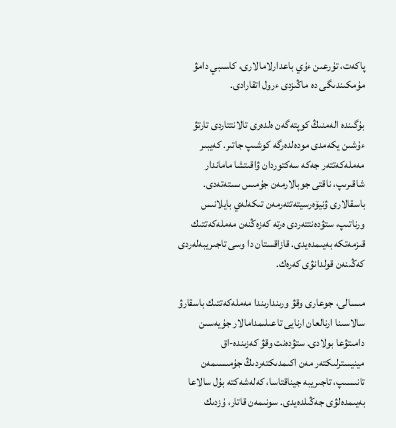پاكەت، تۇرعىن ءۇي باعدارلامالارى، كاسىبي دامۋ مۇمكىندىگى دە ماڭىزدى ءرول اتقارادى.

بۇگىندە الەمنىڭ كوپتەگەن ەلدەرى تالانتتاردى تارتۋ ءۇشىن يكەمدى مودەلدەرگە كوشىپ جاتىر. كەيبىر مەملەكەتتەر جەكە سەكتوردان ۋاقىتشا ماماندار شاقىرىپ، ناقتى جوبالارمەن جۇمىس ىستەتەدى. باسقالارى ۋنيۆەرسيتەتتەرمەن تىكەلەي بايلانىس ورناتىپ، ستۋدەنتتەردى ەرتە كەزەڭنەن مەملەكەتتىك قىزمەتكە بەيىمدەيدى. قازاقستان دا وسى تاجىريبەلەردى كەڭىنەن قولدانۋى كەرەك.

مىسالى، جوعارى وقۋ ورىندارىندا مەملەكەتتىك باسقارۋ سالاسىنا ارنالعان ارنايى تاعىلىمدامالار جۇيەسىن دامىتۋعا بولادى. ستۋدەنت وقۋ كەزىندە-اق مينيسترلىكتەر مەن اكىمدىكتەردىڭ جۇمىسىمەن تانىسىپ، تاجىريبە جيناقتاسا، كەلەشەكتە بۇل سالاعا بەيىمدەلۋى جەڭىلدەيدى. سونىمەن قاتار، ۇزدىك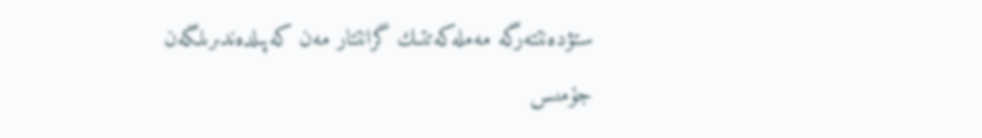ستۋدەنتتەرگە مەملەكەتتىك گرانتتار مەن كەپىلدەندىرىلگەن جۇمىس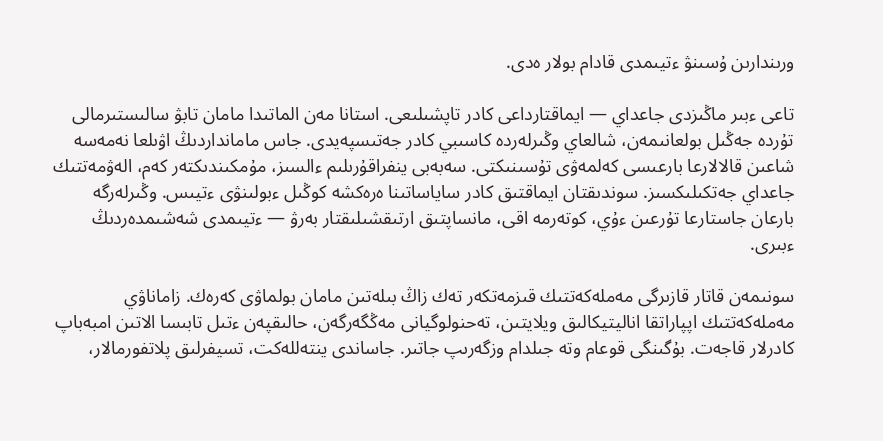ورىندارىن ۇسىنۋ ءتيىمدى قادام بولار ەدى.

تاعى ءبىر ماڭىزدى جاعداي — ايماقتارداعى كادر تاپشىلىعى. استانا مەن الماتىدا مامان تابۋ سالىستىرمالى تۇردە جەڭىل بولعانىمەن، شالعاي وڭىرلەردە كاسىبي كادر جەتىسپەيدى. جاس مامانداردىڭ اۋىلعا نەمەسە شاعىن قالالارعا بارعىسى كەلمەۋى تۇسىنىكتى. سەبەبى ينفراقۇرىلىم ءالسىز، مۇمكىندىكتەر كەم، الەۋمەتتىك جاعداي جەتكىلىكسىز. سوندىقتان ايماقتىق كادر ساياساتىنا ەرەكشە كوڭىل ءبولىنۋى ءتيىس. وڭىرلەرگە بارعان جاستارعا تۇرعىن ءۇي، كوتەرمە اقى، مانساپتىق ارتىقشىلىقتار بەرۋ — ءتيىمدى شەشىمدەردىڭ ءبىرى.

سونىمەن قاتار قازىرگى مەملەكەتتىك قىزمەتكەر تەك زاڭ بىلەتىن مامان بولماۋى كەرەك. زاماناۋي مەملەكەتتىك اپپاراتقا اناليتيكالىق ويلايتىن، تەحنولوگيانى مەڭگەرگەن، حالىقپەن ءتىل تابىسا الاتىن امبەباپ كادرلار قاجەت. بۇگىنگى قوعام وتە جىلدام وزگەرىپ جاتىر. جاساندى ينتەللەكت، تسيفرلىق پلاتفورمالار،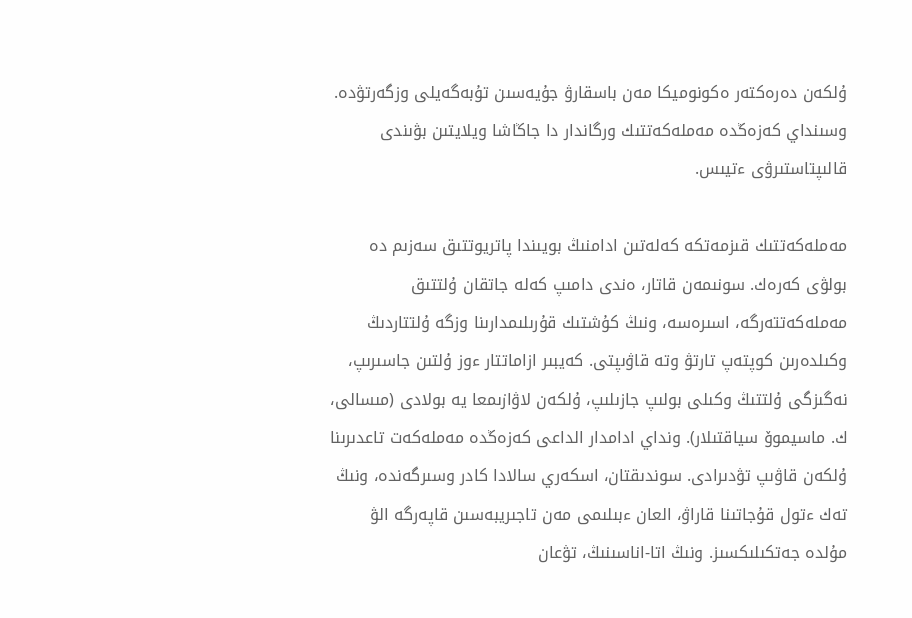ۇلكەن دەرەكتەر ەكونوميكا مەن باسقارۋ جۇيەسىن تۇبەگەيلى وزگەرتۋدە. وسىنداي كەزەڭدە مەملەكەتتىك ورگاندار دا جاڭاشا ويلايتىن بۋىندى قالىپتاستىرۋى ءتيىس.

مەملەكەتتىك قىزمەتكە كەلەتىن ادامنىڭ بويىندا پاتريوتتىق سەزىم دە بولۋى كەرەك. سونىمەن قاتار، ەندى دامىپ كەلە جاتقان ۇلتتىق مەملەكەتتەرگە، اسىرەسە، ونىڭ كۇشتىك قۇرىلىمدارىنا وزگە ۇلتتاردىڭ وكىلدەرىن كوپتەپ تارتۋ وتە قاۋىپتى. كەيبىر ازاماتتار ءوز ۇلتىن جاسىرىپ، نەگىزگى ۇلتتىڭ وكىلى بولىپ جازىلىپ، ۇلكەن لاۋازىمعا يە بولادى (مىسالى، ك. ماسيموۆ سياقتىلار). ونداي ادامدار الداعى كەزەڭدە مەملەكەت تاعدىرىنا ۇلكەن قاۋىپ تۋدىرادى. سوندىقتان، اسكەري سالادا كادر وسىرگەندە، ونىڭ تەك ءتول قۇجاتىنا قاراۋ، العان ءبىلىمى مەن تاجىريبەسىن قاپەرگە الۋ مۇلدە جەتكىلىكسىز. ونىڭ اتا-اناسىنىڭ، تۋعان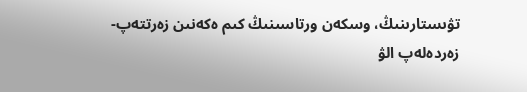تۋىستارىنىڭ، وسكەن ورتاسىنىڭ كىم ەكەنىن زەرتتەپ-زەردەلەپ الۋ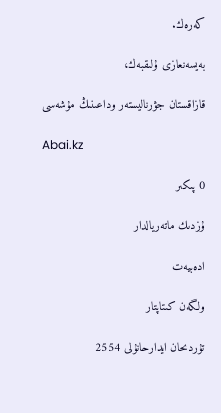كەرەك.

بەيسەنعازى ۇلىقبەك،

قازاقستان جۋرناليستەر وداعىنىڭ مۇشەسى

Abai.kz

0 پىكىر

ۇزدىك ماتەريالدار

ادەبيەت

ولگەن كىتاپتار

تۇردىحان ايدارحانۇلى 2554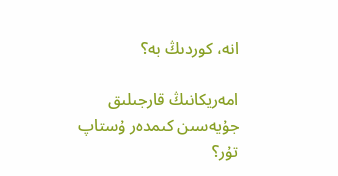انە، كوردىڭ بە؟

امەريكانىڭ قارجىلىق جۇيەسىن كىمدەر ۇستاپ تۇر؟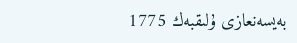بەيسەنعازى ۇلىقبەك 1775